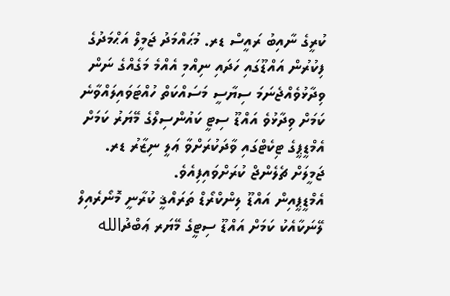ކުރީގެ ނާއިބު ރައީސް ޑރ. މުޙައްމަދު ޖަމީލް އަޙްމަދުގެ ފިކުރުން އައްޑޫގައި ހަދައި ނިއްމި އެއްމެ މަގެއްގެ ނަން ވިދާޅުވެއްޖެނަމަ ސިޔާސީ މަސައްކަތް ހުއްޓަވައިލައްވާނެ ކަމަށް ވިދާޅުވެ އައްޑޫ ސިޓީ ކައުންސިލްގެ މޭޔަރު ކަމަށް އެމްޑީޕީގެ ޓިކެޓްގައި ވާދަކުރަށްވާ ޢަލީ ނިޒާރު ޑރ. ޖަމީލަށް ޗެލެންޖް ކުރަށްވައިފިއެވެ.
އެމްޑީޕީއިން އައްޑޫ ލިންކްރޯޑް ތަރައްޤީ ކުރާނީ މޮނޯރެއިލް ލޭނަކާއެކު ކަމަށް އައްޑޫ ސިޓީގެ މޭޔަރ ޢަބްދުالله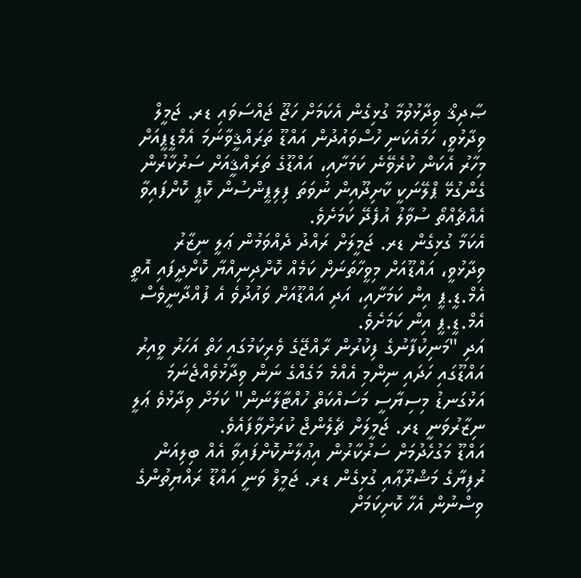ޞާދިޤް ވިދާޅުވުމާ ގުޅިގެން އެކަމަށް ހަޖޫ ޖައްސަވައި ޑރ. ޖަމީލް ވިދާޅުވީ، ހަމައެކަނި ހުސްވައުދުން އައްޑޫ ތަރައްޤީވާނަމަ އެމްޑީޕީއަށް މިހާރު އެކަން ކުރެވޭނެ ކަމަށާއި، އައްޑޫގެ ތަރައްޤީއަށް ސަރުކާރުން ގެންގުޅޭ ޕްލޭނަކީ ކާށިދޫއިން ނުވަތަ ފިލިޕީންސުން ކޮޕީ ކޮށްފައިވާ އެއްޗެއްތޯ ސުވާލު އުފެދޭ ކަމަށެވެ.
އެކަމާ ގުޅިގެން ޑރ. ޖަމީލަށް ރައްދު ދެއްވަމުން ޢަލީ ނިޒާރު ވިދާޅުވީ، އައްޑޫއަށް މިވީހާތަނަށް ކަމެއް ކޮށްދިނިއްޔާ ކޮށްދީފައި އޮތީ އެމް.ޑީ.ޕީ އިން ކަމަށާއި، އަދި އައްޑޫއަށް ވައުދުވެ އެ ފުއްދާނީވެސް އެމް.ޑީ.ޕީ އިން ކަމަށެވެ.
އަދި "މަނިކުފާނުގެ ފިކުރުން ރާއްޖޭގެ ވެރިކަމުގައި ހަތް އަހަރު ވީއިރު އައްޑޫގައި ހަދައި ނިންމި އެއްމެ މަގެއްގެ ނަން ވިދާޅުވެއްޖެނަމަ އަޅުގަނޑު މިސިޔާސީ މަސައްކަތް ހުއްޓާލާނަން" ކަމަށް ވިދާޅުވެ ޢަލީ ނިޒާރުވަނީ ޑރ. ޖަމީލަށް ޗެލެންޖް ކުރަށްވާފައެވެ.
އައްޑޫ މަގުހެދުމަށް ސަރުކާރުން އިޢުލާނުކޮށްފައިވާ އެއް ބިލިއަން ރުފިޔާގެ މަޝްރޫޢާއި ގުޅިގެން ޑރ. ޖަމީލް ވަނީ އައްޑޫ ރައްޔިތުންގެ ވިސްނުން އެހާ ކޮށިކަމަށް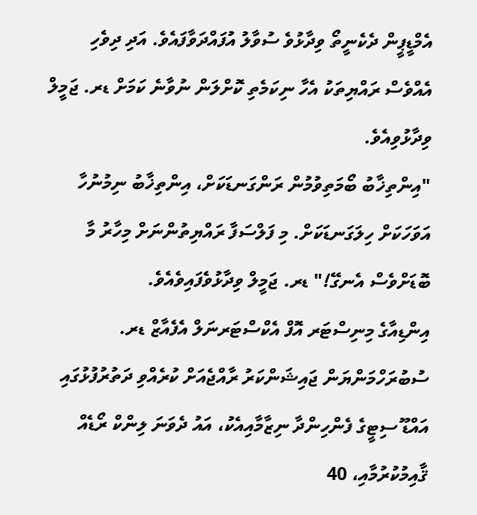އެމްޑީޕީން ދެކެނީތޯ ވިދާޅުވެ ސުވާލު އުފައްދަވާފައެވެ. އަދި ދިވެހި އެއްވެސް ރައްޔިތަކު އެހާ ނިކަމެތި ކޮށްލަން ނުވާނެ ކަމަށް ޑރ. ޖަމީލް ވިދާޅުވިއެވެ.
"އިންތިޚާބު ބޯމަތިވުމުން ރަންގަނޑަކަށް، އިންތިޚާބު ނިމުނުހާ އަވަހަކަށް ހިލަގަނޑަކަށް. މި ފަލްސަފާ ރައްޔިތުންނަށް މިހާރު މާ ބޮޑަށްވެސް އެނގޭ!" ޑރ. ޖަމީލް ވިދާޅުވެފައިވެއެވެ.
އިންޑިއާގެ މިނިސްޓަރ އޮފް އެކްސްޓަރނަލް އެފެއާޒް ޑރ. ސުބުރަހްމަންޔަން ޖައިޝަންކަރު ރާއްޖެއަށް ކުރެއްވި ދަތުރުފުޅުގައި އައްޑޫ ސިޓީގެ ފެންހިންދާ ނިޒާމާއިއެކު، އައު ދެވަނަ ލިންކް ރޯޑެއް ޤާއިމުކުރުމާއި، 40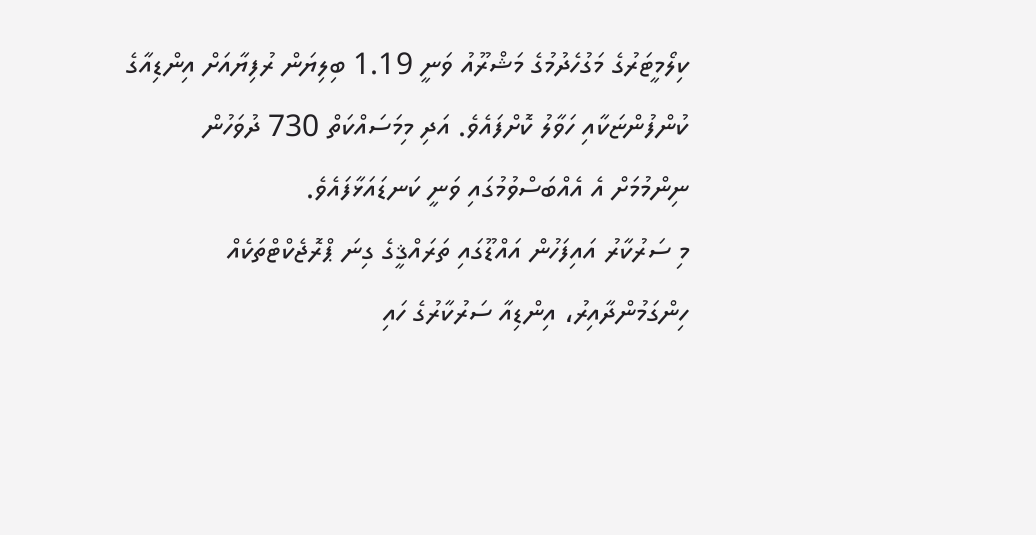ކިލޯމީޓަރުގެ މަގުހެދުމުގެ މަޝްރޫއު ވަނީ 1.19 ބިލިޔަން ރުފިޔާއަށް އިންޑިއާގެ ކުންފުންޏަކާއި ހަވާލު ކޮށްފައެވެ. އަދި މިމަސައްކަތް 730 ދުވަހުން ނިންމުމަށް އެ އެއްބަސްވުމުގައި ވަނީ ކަނޑައަޅާފައެވެ.
މި ސަރުކާރު އައިފަހުން އައްޑޫގައި ތަރައްޤީގެ ގިނަ ޕްރޮޖެކްޓްތަކެއް ހިންގަމުންދާއިރު، އިންޑިއާ ސަރުކާރުގެ ހައި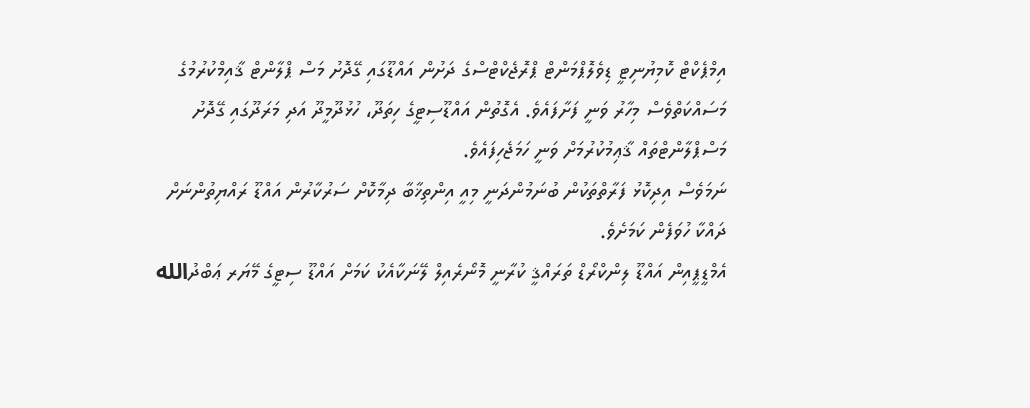އިމްޕެކްޓް ކޮމިޔުނިޓީ ޑިވެލޮޕްމަންޓް ޕްރޮޖެކްޓްސްގެ ދަށުން އައްޑޫގައި ގޭދޮށު މަސް ޕްލާންޓް ޤާއިމްކުރުމުގެ މަސައްކަތްވެސް މިހާރު ވަނީ ފަށާފައެވެ. އެގޮތުން އައްޑޫސިޓީގެ ހިތަދޫ، ހުޅުދޫމީދޫ އަދި މަރަދޫގައި ގޭދޮށު މަސްޕްލާންޓްތައް ޤާޢިމުކުރުމަށް ވަނީ ހަމަޖެހިފައެވެ.
ނަމަވެސް އިދިކޮޅު ފަރާތްތަކުން ބުނަމުންދަނީ މިއީ އިންތިޚާބާ ދިމާކޮށް ސަރުކާރުން އައްޑޫ ރައްޔިތުންނަށް ދައްކާ ހުވަފެން ކަމަށެވެ.
އެމްޑީޕީއިން އައްޑޫ ލިންކްރޯޑް ތަރައްޤީ ކުރާނީ މޮނޯރެއިލް ލޭނަކާއެކު ކަމަށް އައްޑޫ ސިޓީގެ މޭޔަރ ޢަބްދުالله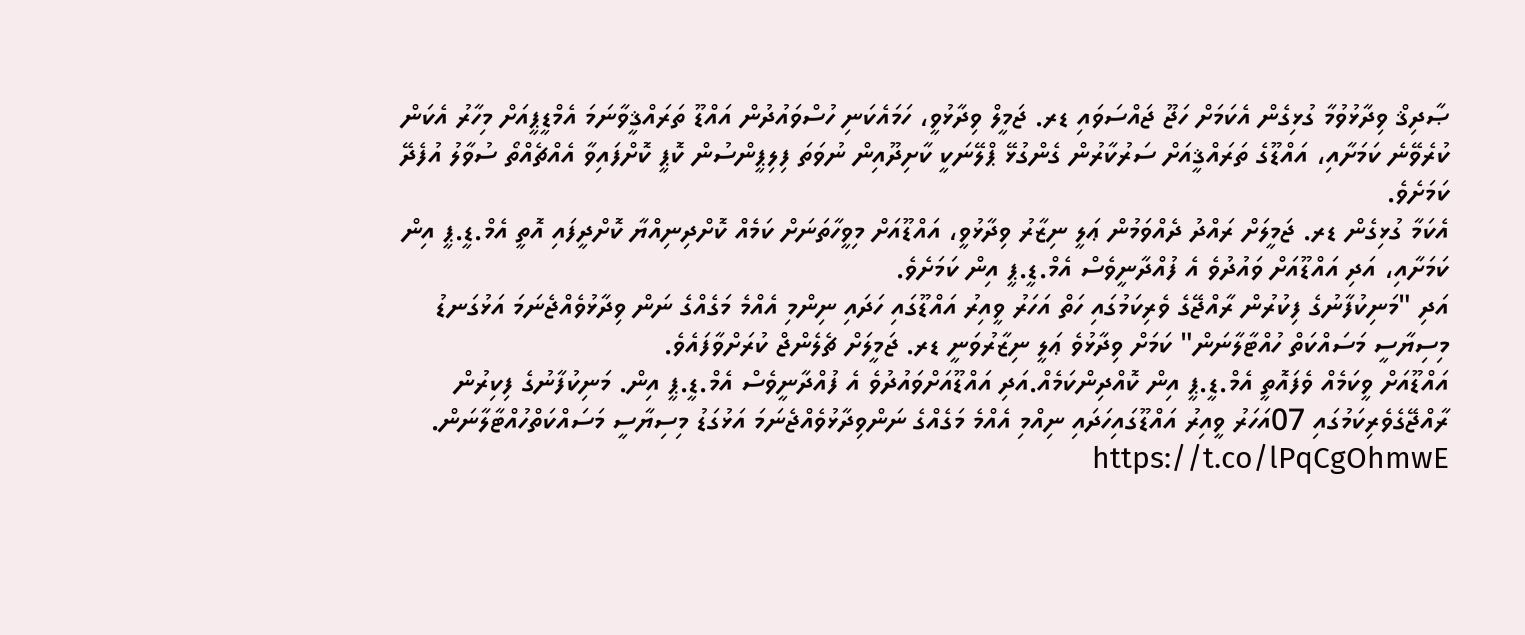ޞާދިޤް ވިދާޅުވުމާ ގުޅިގެން އެކަމަށް ހަޖޫ ޖައްސަވައި ޑރ. ޖަމީލް ވިދާޅުވީ، ހަމައެކަނި ހުސްވައުދުން އައްޑޫ ތަރައްޤީވާނަމަ އެމްޑީޕީއަށް މިހާރު އެކަން ކުރެވޭނެ ކަމަށާއި، އައްޑޫގެ ތަރައްޤީއަށް ސަރުކާރުން ގެންގުޅޭ ޕްލޭނަކީ ކާށިދޫއިން ނުވަތަ ފިލިޕީންސުން ކޮޕީ ކޮށްފައިވާ އެއްޗެއްތޯ ސުވާލު އުފެދޭ ކަމަށެވެ.
އެކަމާ ގުޅިގެން ޑރ. ޖަމީލަށް ރައްދު ދެއްވަމުން ޢަލީ ނިޒާރު ވިދާޅުވީ، އައްޑޫއަށް މިވީހާތަނަށް ކަމެއް ކޮށްދިނިއްޔާ ކޮށްދީފައި އޮތީ އެމް.ޑީ.ޕީ އިން ކަމަށާއި، އަދި އައްޑޫއަށް ވައުދުވެ އެ ފުއްދާނީވެސް އެމް.ޑީ.ޕީ އިން ކަމަށެވެ.
އަދި "މަނިކުފާނުގެ ފިކުރުން ރާއްޖޭގެ ވެރިކަމުގައި ހަތް އަހަރު ވީއިރު އައްޑޫގައި ހަދައި ނިންމި އެއްމެ މަގެއްގެ ނަން ވިދާޅުވެއްޖެނަމަ އަޅުގަނޑު މިސިޔާސީ މަސައްކަތް ހުއްޓާލާނަން" ކަމަށް ވިދާޅުވެ ޢަލީ ނިޒާރުވަނީ ޑރ. ޖަމީލަށް ޗެލެންޖް ކުރަށްވާފައެވެ.
އައްޑޫއަށް ވީކަމެއް ވެފައޮތީ އެމް.ޑީ.ޕީ އިން ކޮއްދިންކަމެއް.އަދި އައްޑޫއަށްވައުދުވެ އެ ފުއްދާނީވެސް އެމް.ޑީ.ޕީ އިން. މަނިކުފާނުގެ ފިކިރުން ރާއްޖޭގެވެރިކަމުގައި 07އަހަރު ވީއިރު އައްޑޫގައިހަދައި ނިއްމި އެއްމެ މަގެއްގެ ނަންވިދާޅުވެއްޖެނަމަ އަޅުގަޑު މިސިޔާސީ މަސައްކަތްހުއްޓާލާނަން. https://t.co/lPqCgOhmwE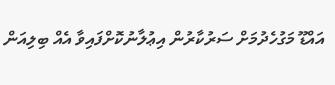އައްޑޫ މަގުހެދުމަށް ސަރުކާރުން އިޢުލާނުކޮށްފައިވާ އެއް ބިލިއަން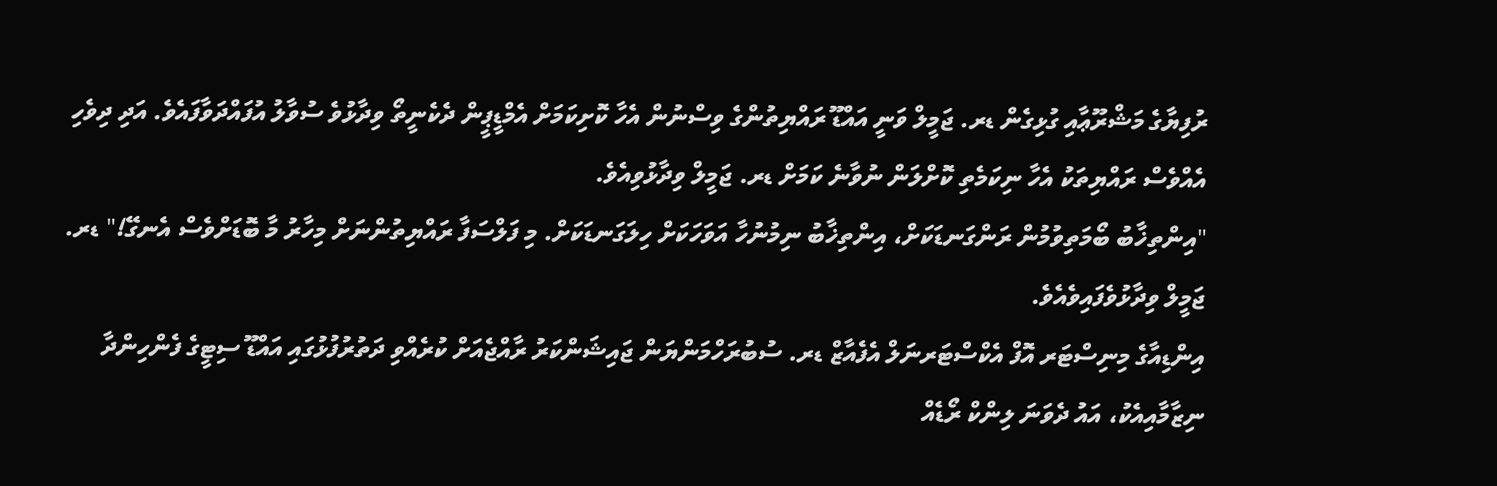ރުފިޔާގެ މަޝްރޫޢާއި ގުޅިގެން ޑރ. ޖަމީލް ވަނީ އައްޑޫ ރައްޔިތުންގެ ވިސްނުން އެހާ ކޮށިކަމަށް އެމްޑީޕީން ދެކެނީތޯ ވިދާޅުވެ ސުވާލު އުފައްދަވާފައެވެ. އަދި ދިވެހި އެއްވެސް ރައްޔިތަކު އެހާ ނިކަމެތި ކޮށްލަން ނުވާނެ ކަމަށް ޑރ. ޖަމީލް ވިދާޅުވިއެވެ.
"އިންތިޚާބު ބޯމަތިވުމުން ރަންގަނޑަކަށް، އިންތިޚާބު ނިމުނުހާ އަވަހަކަށް ހިލަގަނޑަކަށް. މި ފަލްސަފާ ރައްޔިތުންނަށް މިހާރު މާ ބޮޑަށްވެސް އެނގޭ!" ޑރ. ޖަމީލް ވިދާޅުވެފައިވެއެވެ.
އިންޑިއާގެ މިނިސްޓަރ އޮފް އެކްސްޓަރނަލް އެފެއާޒް ޑރ. ސުބުރަހްމަންޔަން ޖައިޝަންކަރު ރާއްޖެއަށް ކުރެއްވި ދަތުރުފުޅުގައި އައްޑޫ ސިޓީގެ ފެންހިންދާ ނިޒާމާއިއެކު، އައު ދެވަނަ ލިންކް ރޯޑެއް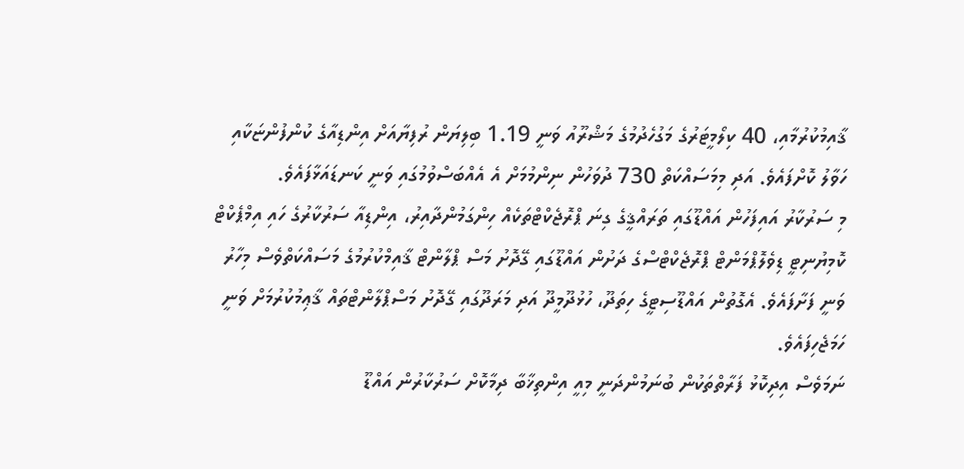ޤާއިމުކުރުމާއި، 40 ކިލޯމީޓަރުގެ މަގުހެދުމުގެ މަޝްރޫއު ވަނީ 1.19 ބިލިޔަން ރުފިޔާއަށް އިންޑިއާގެ ކުންފުންޏަކާއި ހަވާލު ކޮށްފައެވެ. އަދި މިމަސައްކަތް 730 ދުވަހުން ނިންމުމަށް އެ އެއްބަސްވުމުގައި ވަނީ ކަނޑައަޅާފައެވެ.
މި ސަރުކާރު އައިފަހުން އައްޑޫގައި ތަރައްޤީގެ ގިނަ ޕްރޮޖެކްޓްތަކެއް ހިންގަމުންދާއިރު، އިންޑިއާ ސަރުކާރުގެ ހައި އިމްޕެކްޓް ކޮމިޔުނިޓީ ޑިވެލޮޕްމަންޓް ޕްރޮޖެކްޓްސްގެ ދަށުން އައްޑޫގައި ގޭދޮށު މަސް ޕްލާންޓް ޤާއިމްކުރުމުގެ މަސައްކަތްވެސް މިހާރު ވަނީ ފަށާފައެވެ. އެގޮތުން އައްޑޫސިޓީގެ ހިތަދޫ، ހުޅުދޫމީދޫ އަދި މަރަދޫގައި ގޭދޮށު މަސްޕްލާންޓްތައް ޤާޢިމުކުރުމަށް ވަނީ ހަމަޖެހިފައެވެ.
ނަމަވެސް އިދިކޮޅު ފަރާތްތަކުން ބުނަމުންދަނީ މިއީ އިންތިޚާބާ ދިމާކޮށް ސަރުކާރުން އައްޑޫ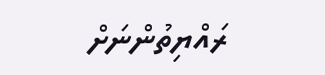ރައްޔިތުންނަށް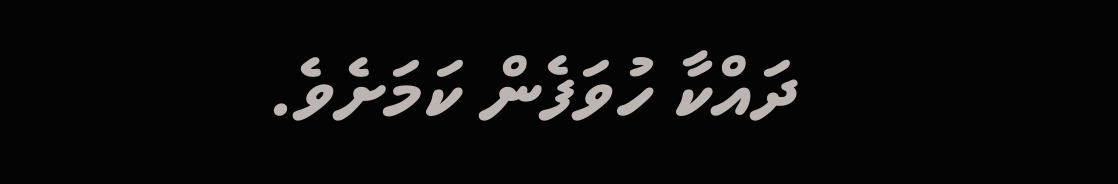ދައްކާ ހުވަފެން ކަމަށެވެ.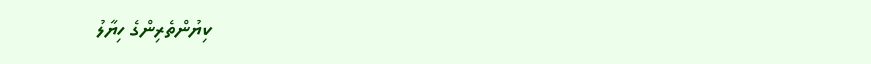ކިޔުންތެރިންގެ ހިޔާލު